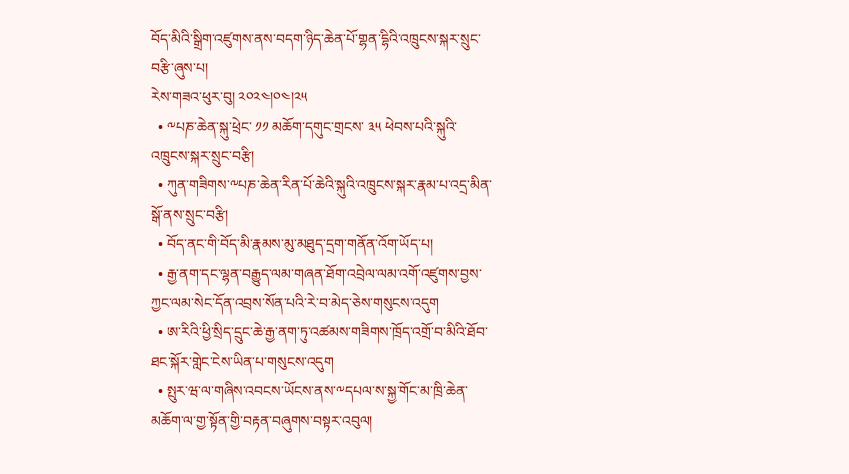བོད་མིའི་སྒྲིག་འཛུགས་ནས་བདག་ཉིད་ཆེན་པོ་གྷན་དྷིའི་འཁྲུངས་སྐར་སྲུང་བརྩི་ཞུས་པ།
རེས་གཟའ་ཕུར་བུ། ༢༠༢༤།༠༤།༢༥
  • ༸པཎ་ཆེན་སྐུ་ཕྲེང་ ༡༡ མཆོག་དགུང་གྲངས་ ༣༥ ཕེབས་པའི་སྐུའི་འཁྲུངས་སྐར་སྲུང་བརྩི།
  • ཀུན་གཟིགས་༸པཎ་ཆེན་རིན་པོ་ཆེའི་སྐུའི་འཁྲུངས་སྐར་རྣམ་པ་འདྲ་མིན་སྒོ་ནས་སྲུང་བརྩི།
  • བོད་ནང་གི་བོད་མི་རྣམས་མུ་མཐུད་དྲག་གནོན་འོག་ཡོད་པ།
  • རྒྱ་ནག་དང་ལྷན་བརྒྱུད་ལམ་གཞན་ཐོག་འབྲེལ་ལམ་འགོ་འཛུགས་བྱས་ཀྱང་ལམ་སེང་དོན་འབྲས་སོན་པའི་རེ་བ་མེད་ཅེས་གསུངས་འདུག
  • ཨ་རིའི་ཕྱི་སྲིད་དྲུང་ཆེ་རྒྱ་ནག་ཏུ་འཚམས་གཟིགས་ཁྲོད་འགྲོ་བ་མིའི་ཐོབ་ཐང་སྐོར་གླེང་ངེས་ཡིན་པ་གསུངས་འདུག
  • སྤུར་ཝ་ལ་གཞིས་འབངས་ཡོངས་ནས་༸དཔལ་ས་སྐྱ་གོང་མ་ཁྲི་ཆེན་མཆོག་ལ་གྱ་སྟོན་གྱི་བརྟན་བཞུགས་བསྟར་འབུལ།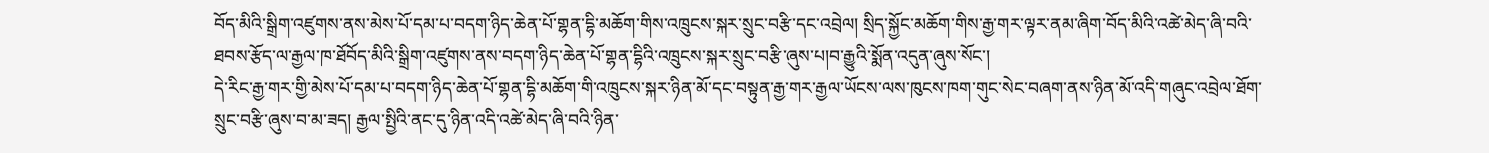བོད་མིའི་སྒྲིག་འཛུགས་ནས་མེས་པོ་དམ་པ་བདག་ཉིད་ཆེན་པོ་གྷན་དྷི་མཆོག་གིས་འཁྲུངས་སྐར་སྲུང་བརྩི་དང་འབྲེལ། སྲིད་སྐྱོང་མཆོག་གིས་རྒྱ་གར་ལྟར་ནམ་ཞིག་བོད་མིའི་འཚེ་མེད་ཞི་བའི་ཐབས་རྩོད་ལ་རྒྱལ་ཁ་ཐོབོད་མིའི་སྒྲིག་འཛུགས་ནས་བདག་ཉིད་ཆེན་པོ་གྷན་དྷིའི་འཁྲུངས་སྐར་སྲུང་བརྩི་ཞུས་པ།བ་རྒྱུའི་སྨོན་འདུན་ཞུས་སོང་།
དེ་རིང་རྒྱ་གར་གྱི་མེས་པོ་དམ་པ་བདག་ཉིད་ཆེན་པོ་གྷན་དྷི་མཆོག་གི་འཁྲུངས་སྐར་ཉིན་མོ་དང་བསྟུན་རྒྱ་གར་རྒྱལ་ཡོངས་ལས་ཁུངས་ཁག་གུང་སེང་བཞག་ནས་ཉིན་མོ་འདི་གཞུང་འབྲེལ་ཐོག་སྲུང་བརྩི་ཞུས་བ་མ་ཟད། རྒྱལ་སྤྱིའི་ནང་དུ་ཉིན་འདི་འཚེ་མེད་ཞི་བའི་ཉིན་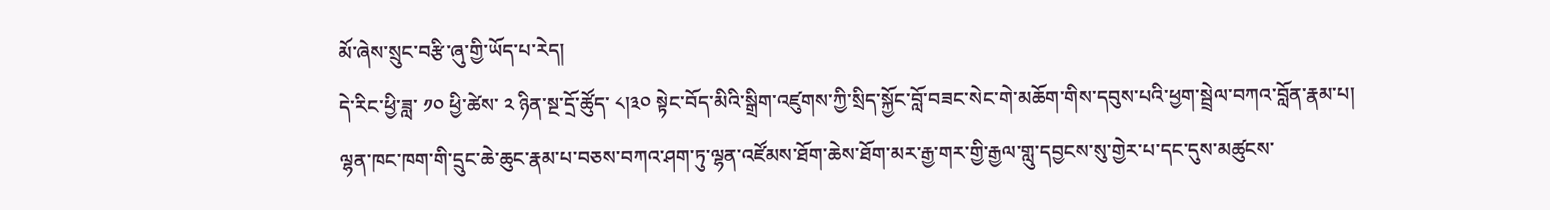མོ་ཞེས་སྲུང་བརྩི་ཞུ་གྱི་ཡོད་པ་རེད།
དེ་རིང་ཕྱི་ཟླ་ ༡༠ ཕྱི་ཚེས་ ༢ ཉིན་སྔ་དྲོ་ཚོུད་ ༨།༣༠ སྟེང་བོད་མིའི་སྒྲིག་འཛུགས་ཀྱི་སྲིད་སྐྱོང་བློ་བཟང་སེང་གེ་མཆོག་གིས་དབུས་པའི་ཕྱག་སྦྲེལ་བཀའ་བློན་རྣམ་པ། ལྷན་ཁང་ཁག་གི་དྲུང་ཆེ་ཆུང་རྣམ་པ་བཅས་བཀའ་ཤག་ཏུ་ལྷན་འཛོམས་ཐོག་ཆེས་ཐོག་མར་རྒྱ་གར་གྱི་རྒྱལ་གླུ་དབྱངས་སུ་གྱེར་པ་དང་དུས་མཚུངས་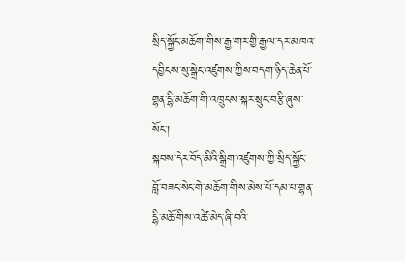སྲིད་སྐྱོང་མཆོག་གིས་རྒྱ་གར་གྱི་རྒྱལ་དར་མཁའ་དབྱིངས་སུ་སྒྲེང་འཛུགས་ཀྱིས་བདག་ཉིད་ཆེན་པོ་གྷན་དྷི་མཆོག་གི་འཁྲུངས་སྐར་སྲུང་བརྩི་ཞུས་སོང་།
སྐབས་དེར་བོད་མིའི་སྒྲིག་འཛུགས་ཀྱི་སྲིད་སྐྱོང་བློ་བཟང་སེང་གེ་མཆོག་གིས་མེས་པོ་དམ་པ་གྷན་དྷི་མཆོ་གིས་འཚེ་མེད་ཞི་བའི་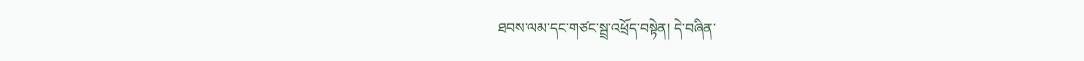ཐབས་ལམ་དང་གཙང་སྦྲ་འཕྲོད་བསྟེན། དེ་བཞིན་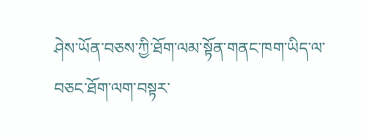ཤེས་ཡོན་བཅས་ཀྱི་ཐོག་ལམ་སྟོན་གནང་ཁག་ཡིད་ལ་བཅང་ཐོག་ལག་བསྟར་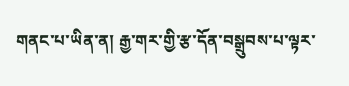གནང་པ་ཡིན་ན། རྒྱ་གར་གྱི་རྩ་དོན་བསྒྲུབས་པ་ལྟར་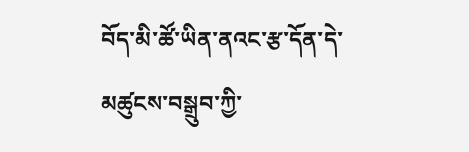བོད་མི་ཚོ་ཡིན་ནའང་རྩ་དོན་དེ་མཚུངས་བསྒྲུབ་ཀྱི་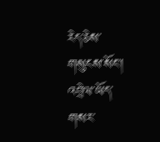རེད་ཅེས་གསུངས་སོང་།
འབྲེལ་ཡོད་གསར་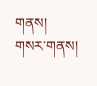གནས།
གསར་གནས།